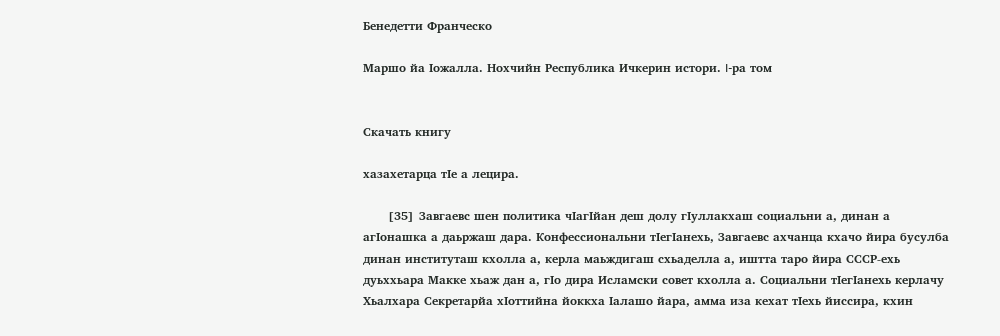Бенедетти Франческо

Маршо йа Iожалла. Нохчийн Республика Ичкерин истори. I-ра том


Скачать книгу

хазахетарца тIе а лецира.

      [35] Завгаевс шен политика чIагIйан деш долу гIуллакхаш социальни а, динан а агIонашка а даьржаш дара. Конфессиональни тIегIанехь, Завгаевс ахчанца кхачо йира бусулба динан институташ кхолла а, керла маьждигаш схьаделла а, иштта таро йира СССР-ехь дуьххьара Макке хьаж дан а, гIо дира Исламски совет кхолла а. Социальни тIегIанехь керлачу Хьалхара Секретарйа хIоттийна йоккха Iалашо йара, амма иза кехат тIехь йиссира, кхин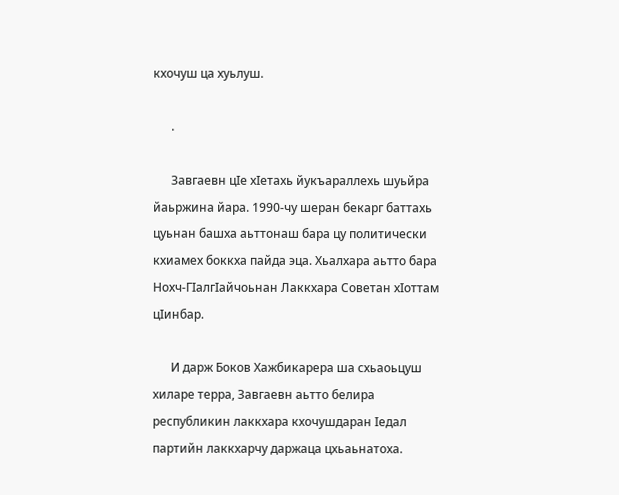кхочуш ца хуьлуш.

      .

      Завгаевн цIе хIетахь йукъараллехь шуьйра йаьржина йара. 1990-чу шеран бекарг баттахь цуьнан башха аьттонаш бара цу политически кхиамех боккха пайда эца. Хьалхара аьтто бара Нохч-ГIалгIайчоьнан Лаккхара Советан хIоттам цIинбар.

      И дарж Боков Хажбикарера ша схьаоьцуш хиларе терра, Завгаевн аьтто белира республикин лаккхара кхочушдаран Iедал партийн лаккхарчу даржаца цхьаьнатоха.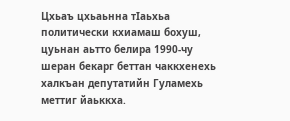Цхьаъ цхьаьнна тIаьхьа политически кхиамаш бохуш, цуьнан аьтто белира 1990-чу шеран бекарг беттан чаккхенехь халкъан депутатийн Гуламехь меттиг йаьккха.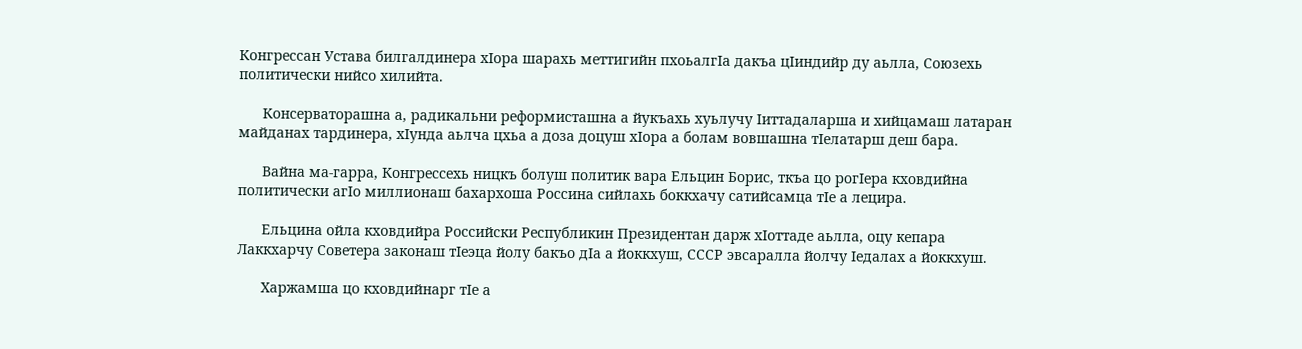Конгрессан Устава билгалдинера хIора шарахь меттигийн пхоьалгIа дакъа цIиндийр ду аьлла, Союзехь политически нийсо хилийта.

      Консерваторашна а, радикальни реформисташна а йукъахь хуьлучу Iиттадаларша и хийцамаш латаран майданах тардинера, хIунда аьлча цхьа а доза доцуш хIора а болам вовшашна тIелатарш деш бара.

      Вайна ма-гарра, Конгрессехь ницкъ болуш политик вара Ельцин Борис, ткъа цо рогIера кховдийна политически агIо миллионаш бахархоша Россина сийлахь боккхачу сатийсамца тIе а лецира.

      Ельцина ойла кховдийра Российски Республикин Президентан дарж хIоттаде аьлла, оцу кепара Лаккхарчу Советера законаш тIеэца йолу бакъо дIа а йоккхуш, СССР эвсаралла йолчу Iедалах а йоккхуш.

      Харжамша цо кховдийнарг тIе а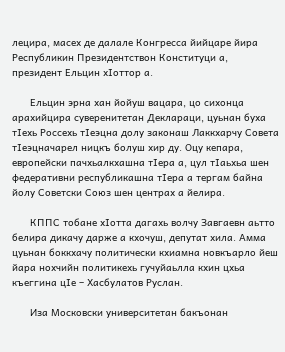лецира, масех де далале Конгресса йийцаре йира Республикин Президентствон Конституци а, президент Ельцин хIоттор а.

      Ельцин эрна хан йойуш вацара, цо сихонца арахийцира суверенитетан Деклараци, цуьнан буха тIехь Россехь тIеэцна долу законаш Лаккхарчу Совета тIеэцначарел ницкъ болуш хир ду. Оцу кепара, европейски пачхьалкхашна тIера а, цул тIаьхьа шен федеративни республикашна тIера а тергам байна йолу Советски Союз шен центрах а йелира.

      КППС тобане хIотта дагахь волчу Завгаевн аьтто белира дикачу дарже а кхочуш, депутат хила. Амма цуьнан боккхачу политически кхиамна новкъарло йеш йара нохчийн политикехь гучуйаьлла кхин цхьа къеггина цIе – Хасбулатов Руслан.

      Иза Московски университетан бакъонан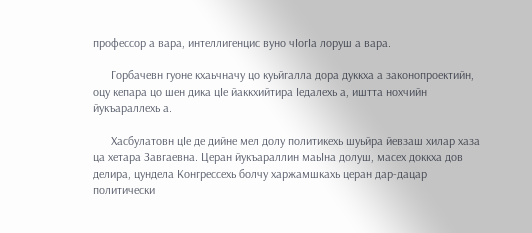профессор а вара, интеллигенцис вуно чIогIа лоруш а вара.

      Горбачевн гуоне кхаьчначу цо куьйгалла дора дуккха а законопроектийн, оцу кепара цо шен дика цIе йаккхийтира Iедалехь а, иштта нохчийн йукъараллехь а.

      Хасбулатовн цIе де дийне мел долу политикехь шуьйра йевзаш хилар хаза ца хетара Завгаевна. Церан йукъараллин маьIна долуш, масех доккха дов делира, цундела Конгрессехь болчу харжамшкахь церан дар-дацар политически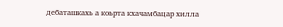дебаташкахь а коьрта кхачамбацар хилла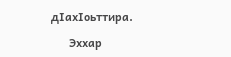дIахIоьттира.

      Эххар